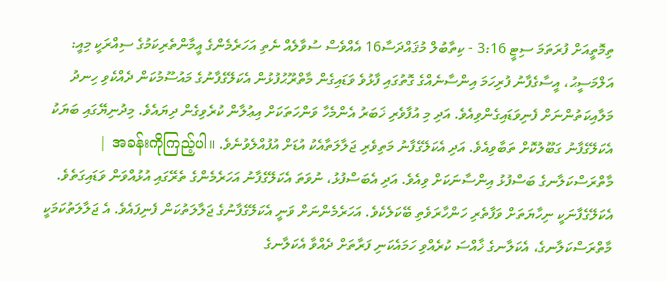ތިމޮތީއަށް ފުރަތަމަ ސިޓީ 3:16 - ކިތާބުލް މުޤައްދަސާ16 އެއްވެސް ސުވާލެއް ނެތި އަހަރެމެންގެ އީމާންތެރިކަމުގެ ސިއްރަކީ މިއީ: އަލްމަސީޙު، އީސާގެފާނު ފުރިހަމަ އިންސާނެއްގެ ގޮތުގައި ފާޅުވެ ވަޑައިގެން މާތްރޫޙުފުޅުން އެކަލޭގެފާނުގެ މައުސޫމުކަން ދެއްކެވި ހިނދު މަލާއިކަތުންނަށް ފެނިވަޑައިގެންވިއެވެ. އަދި މި އުފާވެރި ޚަބަރު އެންމެހާ ވަންހަތަކަށް އިޢުލާން ކުރެވިގެން ދިޔައެވެ. މިދުނިޔޭގައި ބަޔަކު އެކަލޭގެފާނު ގަބޫލުކޮށް ތަބާވިއެވެ. އަދި އެކަލޭގެފާނު މަތިވެރި ޖަލާލަތާއެކު އުޑަށް އުފުއްލެވުނެވެ. အခန်းကိုကြည့်ပါ။ |
މާތްރަސްކަލާނގެ ބަސްފުޅު އިންސާނަކަށް ވިއެވެ. އަދި އެބަސްފުޅު، ނުވަތަ އެކަލޭގެފާނު އަހަރެމެންގެ ތެރޭގައި އުޅުއްވަން ވަޑައިގަތެވެ. އެކަލޭގެފާނަކީ ނިހާޔަތަށް ވަފާތެރި ހަންހާރަވެތި ބޭކަލެކެވެ. އަހަރެމެންނަށް ވަނީ އެކަލޭގެފާނުގެ ޖަލާލަތުކަން ފެނިފައެވެ. އެ ޖަލާލަތުކަމަކީ މާތްރަސްކަލާނގެ، އެކަލާނގެ ޚާއްސަ ކުރެއްވި ހަމައެކަނި ފަރާތަށް ދެއްވާ އެކަލާނގެ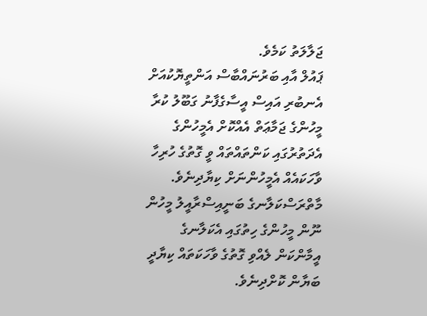ޖަލާލަތު ކަމެވެ.
ޕައުލް އާއި ބަރުނައްބާސް އަންތީޔޮކުއަށް އެނބުރި އައިސް އީސާގެފާނު ގަބޫލު ކުރާ މީހުންގެ ޖަމާޢަތް އެއްކޮށް އެމީހުންގެ އެދަތުރުގައި ކަންތައްތައް ވީ ގޮތުގެ ހުރިހާ ވާހަކައެއް އެމީހުންނަށް ކިޔާދިނެވެ. މާތްރަސްކަލާނގެ ބަނީއިސްރާއީލު މީހުން ނޫން މީހުންގެ ހިތުގައި އެކަލާނގެ އީމާންކަން ލެއްވި ގޮތުގެ ވާހަކަތައް ކިޔާދީ ބަޔާން ކޮށްދިނެވެ.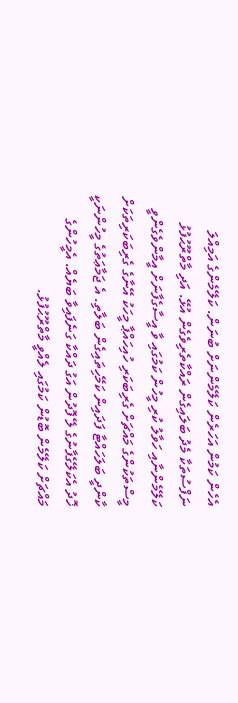އެހެން ކަމުން އަހަރެން ކަލޭމެންނަށް ބުނަން. ކަލޭމެންގެ އަމިއްލަ ނަފްސުތަކާ މެދު ބަލައިގެން ރައްކާތެރިވެގެން އުޅޭ. އަދި މާތްރޫޙުފުޅު ކަލޭމެންނާއި ހަވާލު ކުރި މީހުން ކަމުގައި ވާ އީސާގެފާނަށް އީމާންވެގެންވީ މީސްތަކުންގެ މައްޗަށް ގެރިބަކަރި ހުއިހައްޕާ މީހަކު އޭނާގެ ގެރިބަކަރިތަކަށް ކާންދީ ބަލަހައްޓާ ފަދައިން ކަމޭހިތައިގެން ބަލާތި. އެ ޖަމާޢަތުގެ މީހުންނަކީ ޚޮދު އެކަލޭގެފާނުގެ ލޭ ފޮދުން އަގު ދައްކާ ގަނެފައިވާ ބަޔެއް. އެމީހުންގެ މައްޗަށް ކަލޭމެން ބޮޑުން ކަމުގައި ލެއްވީ މާތްރޫޙުފުޅު.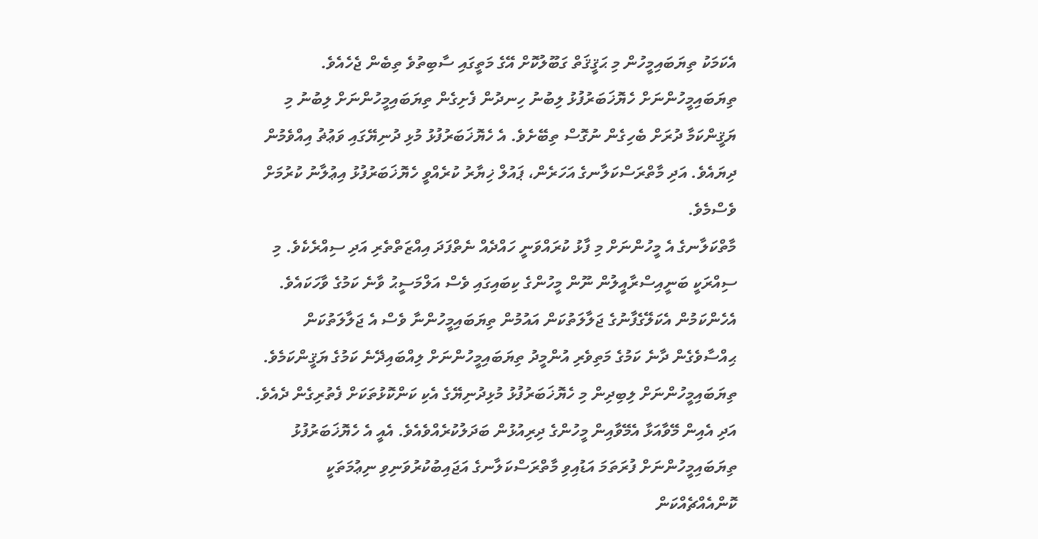އެކަމަކު ތިޔަބައިމީހުން މި ޙަޤީޤަތް ގަބޫލުކޮށް އޭގެ މަތީގައި ސާބިތުވެ ތިބެން ޖެހެއެވެ. ތިޔަބައިމީހުންނަށް ހެޔޮޚަބަރުފުޅު ލިބުނު ހިނދުން ފެށިގެން ތިޔަބައިމީހުންނަށް ލިބުނު މި ޔަޤީންކަމާ ދުރަށް ބެހިގެން ނުގޮސް ތިބޭށެވެ. އެ ހެޔޮޚަބަރުފުޅު މުޅި ދުނިޔޭގައި ވަޢުޡު އިއްވެމުން ދިޔައެވެ. އަދި މާތްރަސްކަލާނގެ އަހަރެން، ޕައުލް ޚިޔާރު ކުރެއްވީ ހެޔޮޚަބަރުފުޅު އިޢުލާނު ކުރުމަށް ވެސްމެވެ.
މާތްކަލާނގެ އެ މީހުންނަށް މި ފާޅު ކުރައްވަނީ ހައްދެއް ނެތްފަދަ އިއްޒަތްތެރި އަދި ސިއްރެކެވެ. މި ސިއްރަކީ ބަނީއިސްރާއީލުން ނޫން މީހުންގެ ކިބައިގައި ވެސް އަލްމަސީޙު ވާނެ ކަމުގެ ވާހަކައެވެ. އެހެންކަމުން އެކަލޭގެފާނުގެ ޖަލާލަތުކަން އައުމުން ތިޔަބައިމީހުންނާ ވެސް އެ ޖަލާލަތުކަން ޙިއްސާވެގެން ދާނެ ކަމުގެ މަތިވެރި އުންމީދު ތިޔަބައިމީހުންނަށް ލިއްބައިދޭނެ ކަމުގެ ޔަޤީންކަމެވެ.
ތިޔަބައިމީހުންނަށް ލިބިދިން މި ހެޔޮޚަބަރުފުޅު މުޅިދުނިޔޭގެ އެކި ކަންކޮޅުތަކަށް ފެތުރިގެން ދެއެވެ. އަދި އެއިން މޭވާއަޅާ އެމޭވާއިން މީހުންގެ ދިރިއުޅުން ބަދަލުކުރެއްވެއެވެ. އެއީ އެ ހެޔޮޚަބަރުފުޅު ތިޔަބައިމީހުންނަށް ފުރަތަމަ އަޑުއިވި މާތްރަސްކަލާނގެ އަޖައިބުކުރުވަނިވި ނިޢުމަތަކީ ކޮންއެއްޗެއްކަން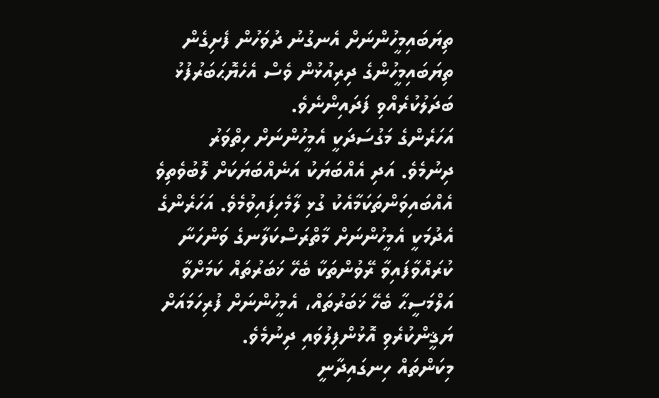ތިޔަބައިމީހުންނަށް އެނގުނު ދުވަހުން ފެށިގެން ތިޔަބައިމީހުންގެ ދިރިއުޅުން ވެސް އެހެޔޮޙަބަރުފުޅު ބަދަލުކުރެއްވި ފަދައިންނެވެ.
އަހަރެންގެ މަގުސަދަކީ އެމީހުންނަށް ހިތްވަރު ދިނުމެވެ. އަދި އެއްބަޔަކު އަނެއްބަޔަކަށް ލޮބުވެތިވެ އެއްބައިވަންތަކަމާއެކު ގުޅި ލާމެހިފައިވުމެވެ. އަހަރެންގެ އެދުމަކީ އެމީހުންނަށް މާތްރަސްކަލާނގެ ވަންހަނާ ކުރައްވާފައިވާ ރޭވުންތަކާ ބެހޭ ޚަބަރުތައް ކަމަށްވާ އަލްމަސީޙާ ބެހޭ ޚަބަރުތައް، އެމީހުންނަށް ފުރިހަމައަށް ޔަޤީންކުރެވި އޮޅުންފިލުވައި ދިނުމެވެ.
މިކަންތައް ހިނގައިދާނީ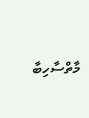މާތްސާހިބާ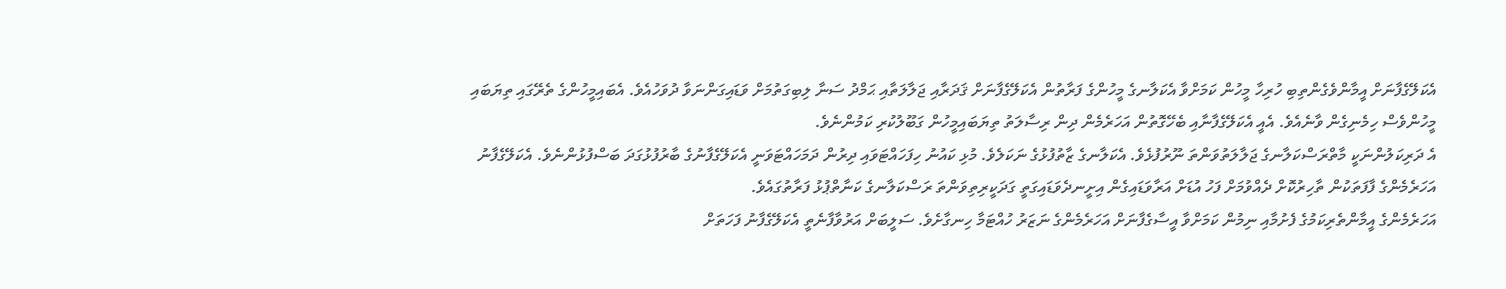އެކަލޭގެފާނަށް އީމާންވެގެންތިބި ހުރިހާ މީހުން ކަމަށްވާ އެކަލާނގެ މީހުންގެ ފަރާތުން އެކަލޭގެފާނަށް ޤަދަރާއި ޖަލާލަތާއި ޙަމްދު ސަނާ ލިބިގަތުމަށް ވަޑައިގަންނަވާ ދުވަހުއެވެ. އެބައިމީހުންގެ ތެރޭގައި ތިޔަބައި މީހުންވެސް ހިމެނިގެން ވާނެއެވެ. އެއީ އެކަލޭގެފާނާއި ބެހޭގޮތުން އަހަރެމެން ދިން ރިސާލަތު ތިޔަބައިމީހުން ގަބޫލުކުރި ކަމުންނެވެ.
އެ ދަރިކަލުންނަކީ މާތްރަސްކަލާނގެ ޖަލާލަތުވަންތަ ނޫރުފުޅެވެ. އެކަލާނގެ ޒާތުފުޅުގެ ނަކަލެވެ. މުޅި ކައުނު ހިފަހައްޓަވައި ދިރުން ދަމަހައްޓަވަނީ އެކަލޭގެފާނުގެ ބާރުފުޅުގަދަ ބަސްފުޅުންނެވެ. އެކަލޭގެފާނު އަހަރެމެންގެ ފާފަތަކުން ތާހިރުކޮށް ދެއްވުމަށް ފަހު އުޑަށް އަރާވަޑައިގެން އިށީނދެވަޑައިގަތީ ގަދަކީރިތިވަންތަ ރަސްކަލާނގެ ކަނާތްޕުޅު ފަރާތުގައެވެ.
އަހަރެމެންގެ އީމާންތެރިކަމުގެ ފެށުމާއި ނިމުން ކަމަށްވާ އީސާގެފާނަށް އަހަރެމެންގެ ނަޒަރު ހުއްޓަމާ ހިނގާށެވެ. ސަލީބަށް އަރުވާފާނެތީ އެކަލޭގެފާނު ފަހަތަށް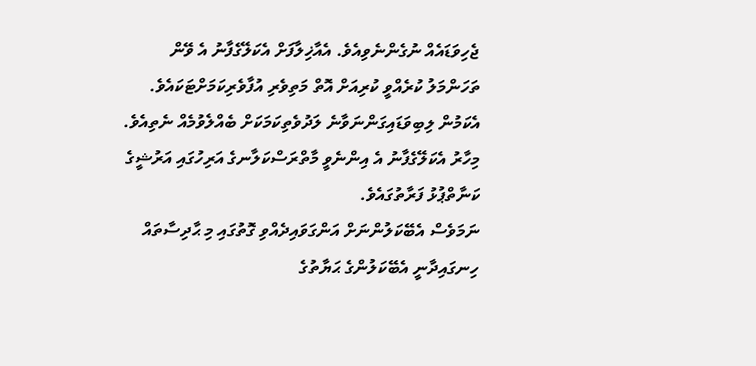ޖެހިވަޑައެއް ނުގެންނެވިއެވެ. އެއާޚިލާފަށް އެކަލޭގެފާނު އެ ވޭން ތަހަންމަލު ކުރެއްވީ ކުރިއަށް އޮތް މަތިވެރި އުފާވެރިކަމަށްޓަކައެވެ. އެކަމުން ލިބިވަޑައިގަންނަވާނެ ލަދުވެތިކަމަކަށް ބެއްލެވުމެއް ނެތިއެވެ. މިހާރު އެކަލޭގެފާނު އެ އިންނެވީ މާތްރަސްކަލާނގެ އަރިހުގައި އަރުޝީގެ ކަނާތްޕުޅު ފަރާތުގައެވެ.
ނަމަވެސް އެބޭކަލުންނަށް އަންގަވައިދެއްވި ގޮތުގައި މި ޙާދިސާތައް ހިނގައިދާނީ އެބޭކަލުންގެ ޙަޔާތުގެ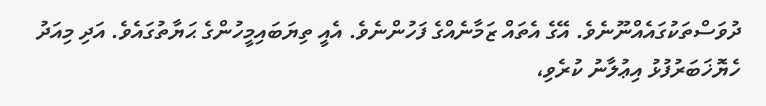ދުވަސްތަކުގައެއްނޫނެވެ. އޭގެ އެތައް ޒަމާނެއްގެ ފަހުންނެވެ. އެއީ ތިޔަބައިމީހުންގެ ޙަޔާތުގައެވެ. އަދި މިއަދު ހެޔޮޚަބަރުފުޅު އިޢުލާނު ކުރެވި،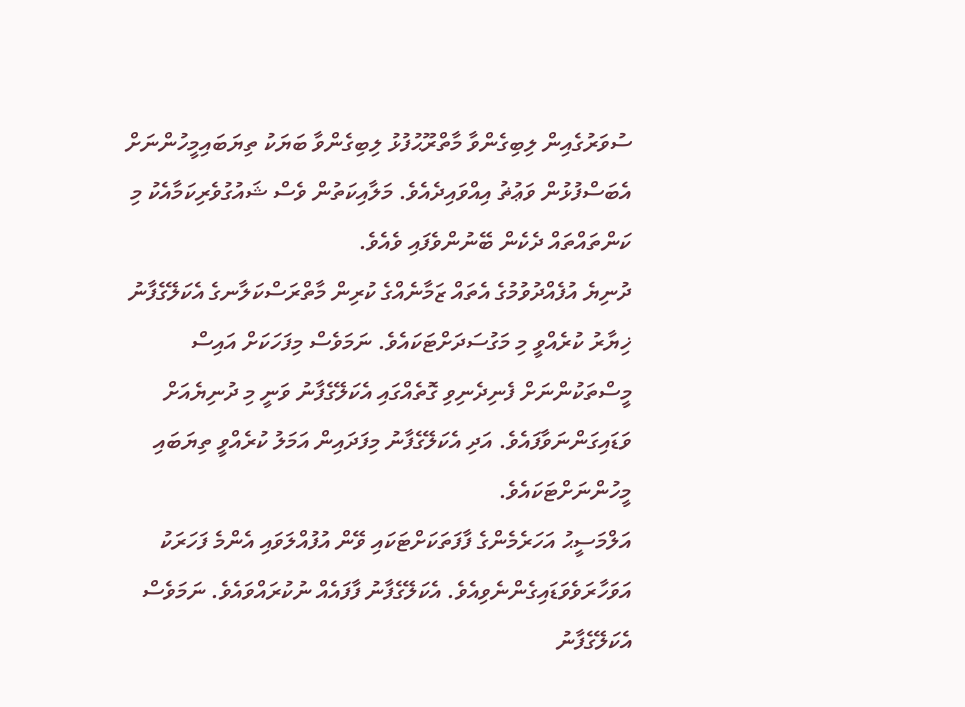ސުވަރުގެއިން ލިބިގެންވާ މާތްރޫޙުފުޅު ލިބިގެންވާ ބަޔަކު ތިޔަބައިމީހުންނަށް އެބަސްފުޅުން ވަޢުޡު އިއްވައިދެއެވެ. މަލާއިކަތުން ވެސް ޝައުގުވެރިކަމާއެކު މި ކަންތައްތައް ދެކެން ބޭނުންވެފައި ވެއެވެ.
ދުނިޔެ އުފެއްދުވުމުގެ އެތައް ޒަމާނެއްގެ ކުރިން މާތްރަސްކަލާނގެ އެކަލޭގެފާނު ޚިޔާރު ކުރެއްވީ މި މަގުސަދަށްޓަކައެވެ. ނަމަވެސް މިފަހަކަށް އައިސް މީސްތަކުންނަށް ފެނިދެނިވި ގޮތެއްގައި އެކަލޭގެފާނު ވަނީ މި ދުނިޔެއަށް ވަޑައިގަންނަވާފައެވެ. އަދި އެކަލޭގެފާނު މިފަދައިން އަމަލު ކުރެއްވީ ތިޔަބައި މީހުންނަށްޓަކައެވެ.
އަލްމަސީޙު އަހަރެމެންގެ ފާފަތަކަށްޓަކައި ވޭން އުފުއްލަވައި އެންމެ ފަހަރަކު އަވަހާރަވެވަޑައިގެންނެވިއެވެ. އެކަލޭގެފާނު ފާފައެއް ނުކުރައްވައެވެ. ނަމަވެސް އެކަލޭގެފާނު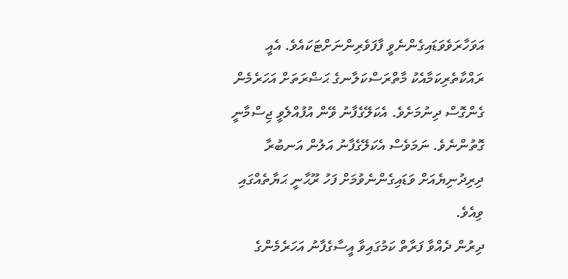އަވަހާރަވެވަޑައިގެންނެވީ ފާފަވެރިންނަށްޓަކައެވެ. އެއީ ރައްކާތެރިކަމާއެކު މާތްރަސްކަލާނގެ ޙަޟްރަތަށް އަހަރެމެން ގެންގޮސް ދިނުމަށެވެ. އެކަލޭގެފާނު ވޭން އުފުއްލެވީ ޖިސްމާނީ ގޮތުންނެވެ. ނަމަވެސް އެކަލޭގެފާނު އަލުން އަނބުރާ ދިރިދުނިޔެއަށް ވަޑައިގެންނެވުމަށް ފަހު ރޫޙާނީ ޙަޔާތެއްގައި ވިއެވެ.
ދިރުން ދެއްވާ ފަރާތް ކަމުގައިވާ އީސާގެފާނު އަހަރެމެންގެ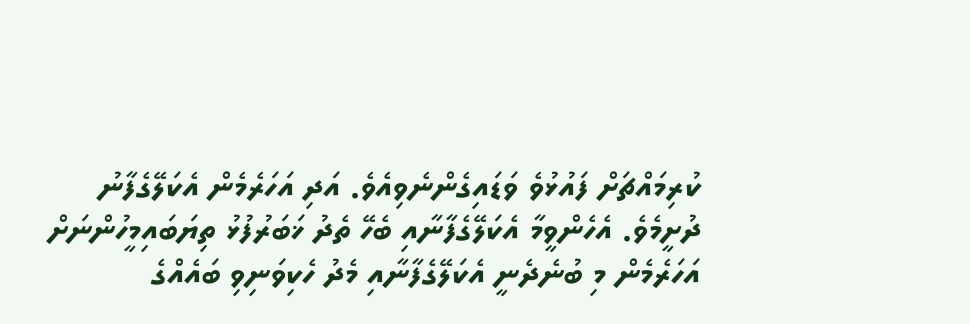ކުރިމައްޗަށް ފައުޅުވެ ވަޑައިގެންނެވިއެވެ. އަދި އަހަރެމެން އެކަލޭގެފާނު ދުށީމެވެ. އެހެންވީމާ އެކަލޭގެފާނާއި ބެހޭ ތެދު ޚަބަރުފުޅު ތިޔަބައިމީހުންނަށް އަހަރެމެން މި ބުނެދެނީ އެކަލޭގެފާނާއި މެދު ހެކިވަނިވި ބައެއްގެ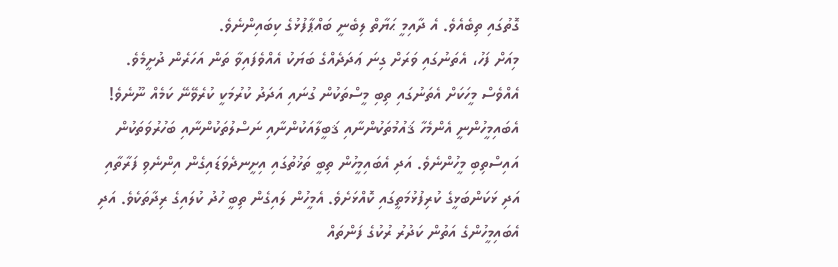ގޮތުގައި ތިބެއެވެ. އެ ދާއިމީ ޙަޔާތް ލިބެނީ ބައްޕާފުޅުގެ ކިބައިންނެވެ.
މިއަށް ފަހު، އެތަނުގައި ވަރަށް ގިނަ ޢަދަދެއްގެ ބަޔަކު އެއްވެފައިވާ ތަން އަހަރެން ދުށީމެވެ. އެއްވެސް މީހަކަށް އެތަނުގައި ތިބި މީސްތަކުން ގުނައި އަދަދު ކުރުމަކީ ކުރެވޭނޭ ކަމެއް ނޫނެވެ! އެބައިމީހުންނީ އެންމެހާ ޤައުމުތަކުންނާއި ޤަބީލާއަކުންނާއި ނަސްލުތަކުންނާއި ބަހުރުވަތަކުން އައިސްތިބި މީހުންނެވެ. އަދި އެބައިމީހުން ތިބީ ތަޚުތުގައި އިށީނދެވަޑައިގެން އިންނެވި ފަރާތާއި އަދި ޅަކަންބަޅީގެ ކުރިފުޅުމަތީގައި ކޮއްޅަށެވެ. އެމީހުން ލައިގެން ތިބީ ހުދު ކުލައިގެ ރިދާތަކެވެ. އަދި އެބައިމީހުންގެ އަތުން ކަދުރު ރުކުގެ ފަންތައް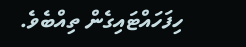ހިފަހައްޓައިގެން ތިއްބެވެ.